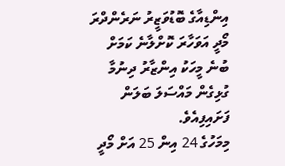އިންޑިއާގެ ބޮޑުވަޒީރު ނަރެންދްރަ މޯދީ އަވަހާރަ ކޮށްލާނެ ކަމަށް ބުނެ މީހަކު އިންޒާރު ދިނުމާ ގުޅިގެން މައްސަލަ ބަލަން ފަށައިފިއެވެ.
މިމަހުގެ 24 އިން 25 އަށް މޯދީ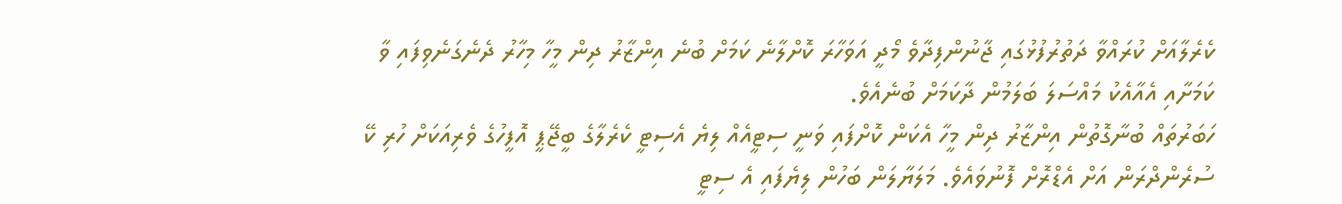ކެރެލާއަށް ކުރައްވާ ދަތުރުފުޅުގައި ޖާނުންފިދާވެ މޯދީ އަވަހާރަ ކޮށްލާނެ ކަމަށް ބުނެ އިންޒާރު ދިން މީހާ މިހާރު ދެނެގަނެވިފައި ވާ ކަމަށާއި އެއާއެކު މައްސަލަ ބަލަމުން ދާކަމަށް ބުނެއެވެ.
ހަބަރުތައް ބުނާގޮތުން އިންޒާރު ދިން މީހާ އެކަން ކޮށްފައި ވަނީ ސިޓީއެއް ލިޔެ އެސިޓީ ކެރެލާގެ ބީޖޭޕީ އޮފީހުގެ ވެރިއަކަށް ހުރި ކޭ ސުރެންދްރަން އަށް އެޑްރޮށް ފޮނުވައެވެ. މަލަޔާލަން ބަހުން ލިޔެފައި އެ ސިޓީ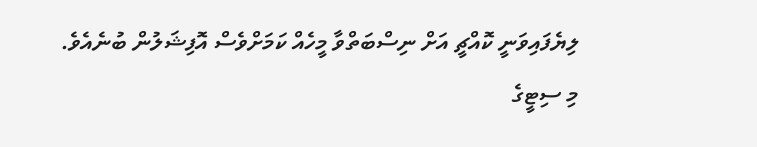ލިޔެފައިވަނީ ކޮއްޗީ އަށް ނިސްބަތްވާ މީހެއް ކަމަށްވެސް އޮފިޝަލުން ބުނެއެވެ.
މި ސިޓީގެ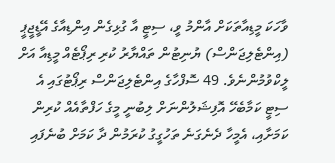ވާހަކަ މީޑިއާތަކަށް އާންމު ވީ، ސިޓީ އާ ގުޅިގެން އިންޑިއާގެ އޭޑީޖީޕީ (އިންޓެލިޖަންސް) ޔުނިޓުން ތައްޔާރު ކުރި ރިޕޯޓެއް މީޑިއާ އަށް ލީކްވުމުންނެވެ. 49 ސޮފްހާގެ އިންޓެލިޖަންސް ރިޕޯޓުގައި އެ ސިޓީ ކަމާބެހޭ އޮފިޝަލުންނަށް ލިބުނީ މީގެ ހަފްތާއެއް ކުރިން ކަމަށާއި، އެމީހާ ދެނެގަނެ ތަހުގީގު ކުރަމުން ދާ ކަމަށް ބުނެފައި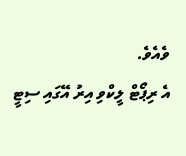ވެއެވެ.
އެ ރިޕޯޓް ލީކްވި އިރު އޭގައި ސިޓީ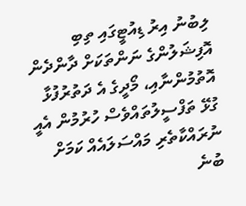ލިބުނު އިރު ޑިއުޓީގައި ތިބި އޮފިޝަލުންގެ ނަންތަކަށް ދާންދެން އޮތުމުންނާއި، މޯދީގެ އެ ދަތުރުފުޅާ ގުޅޭ ތަފްސީލުތައްވެސް ހުރުމުން އެއީ ނުރައްކާތެރި މައްސަލައެއް ކަމަށް ބުނެ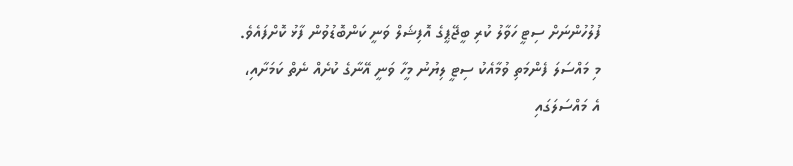ފުލުހުންނަށް ސިޓީ ހަވާލު ކުރި ބީޖޭޕީގެ އޮފިޝަލް ވަނީ ކަންބޮޑުވުން ފާޅު ކޮށްފައެވެ.
މި މައްސަލަ ފެންމަތި ވުމާއެކު ސިޓީ ލިޔުނު މީހާ ވަނީ އޭނާގެ ކުށެއް ނެތް ކަމަށާއި، އެ މައްސަލަގައި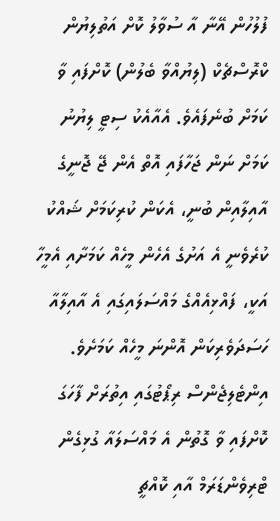ފުލުހުން އޭނާ އާ ސުވާލު ކޮށް އަތުލިޔުން ކްރޮސްޗެކް (ލިޔުއްވާ ބެލުން) ކޮށްފައި ވާ ކަމަށް ބުނެފައެވެ. އެއާއެކު ސިޓީ ލިޔުނު ކަމަށް ނަން ޖަހާފައި އޮތް އެން ޖޭ ޖޮނީގެ އާއިލާއިން ބުނީ، އެކަން ކުރިކަމަށް ޝައްކު ކުރެވެނީ އެ އަށުގެ އެހެން މީހެއް ކަމަށާއި އެމީހާ އަކީ، ފައްޅިއެއްގެ މައްސަލައިގައި އެ އާއިލާއާ ހަސަދަވެރިކަން އޮންނަ މީހެއް ކަމަށެވެ.
އިންޓެލިޖެންސް ރިޕޯޓުގައި އިތުރަށް ފާހަގަ ކޮށްފައި ވާ ގޮތުން އެ މައްސަލައާ ގުޅިގެން ޓްރިވެންޑަރަމް އާއި ކޮއްޗީ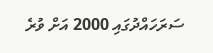ސަރަހައްދުގައި 2000 އަށް ވުރެ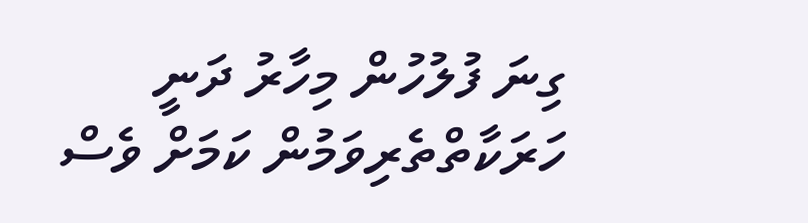ގިނަ ފުލުހުން މިހާރު ދަނީ ހަރަކާތްތެރިވަމުން ކަމަށް ވެސް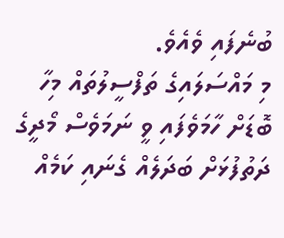ބުނެފައި ވެއެވެ.
މި މައްސަލައިގެ ތަފްސީލުތައް މިހާ ބޮޑަށް ހާމަވެފައި ވީ ނަމަވެސް މޯދީގެ ދަތުފުޅަށް ބަދަލެއް ގެނައި ކަމެއް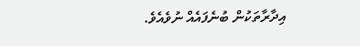އިދާރާތަކުން ބުނެފައެއް ނުވެއެވެ.